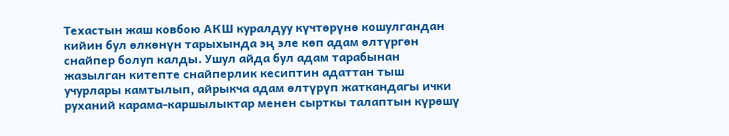Техастын жаш ковбою АКШ куралдуу күчтөрүнө кошулгандан кийин бул өлкөнүн тарыхында эң эле көп адам өлтүргөн снайпер болуп калды. Ушул айда бул адам тарабынан жазылган китепте снайперлик кесиптин адаттан тыш учурлары камтылып, айрыкча адам өлтүрүп жаткандагы ички руханий карама-каршылыктар менен сырткы талаптын күрөшү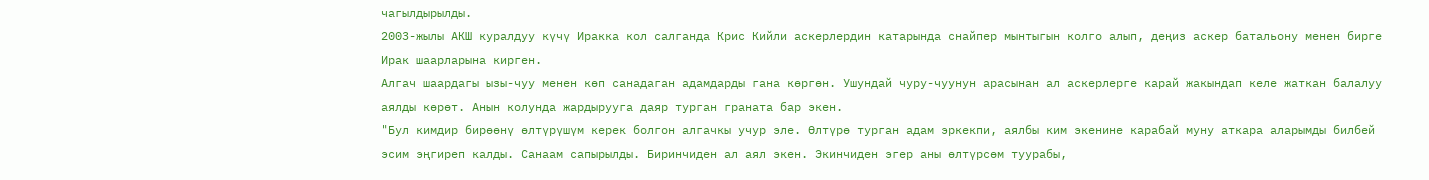чагылдырылды.
2003-жылы АКШ куралдуу күчү Иракка кол салганда Крис Кийли аскерлердин катарында снайпер мынтыгын колго алып, деңиз аскер батальону менен бирге Ирак шаарларына кирген.
Алгач шаардагы ызы-чуу менен көп санадаган адамдарды гана көргөн. Ушундай чуру-чуунун арасынан ал аскерлерге карай жакындап келе жаткан балалуу аялды көрөт. Анын колунда жардырууга даяр турган граната бар экен.
"Бул кимдир бирөөнү өлтүрүшүм керек болгон алгачкы учур эле. Өлтүрө турган адам эркекпи, аялбы ким экенине карабай муну аткара аларымды билбей эсим эңгиреп калды. Санаам сапырылды. Биринчиден ал аял экен. Экинчиден эгер аны өлтүрсөм туурабы,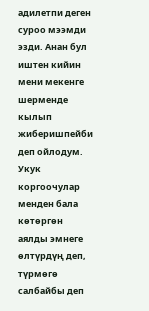адилетпи деген суроо мээмди эзди. Анан бул иштен кийин мени мекенге шерменде кылып жиберишпейби деп ойлодум. Укук коргоочулар менден бала көтөргөн аялды эмнеге өлтүрдүң деп, түрмөгө салбайбы деп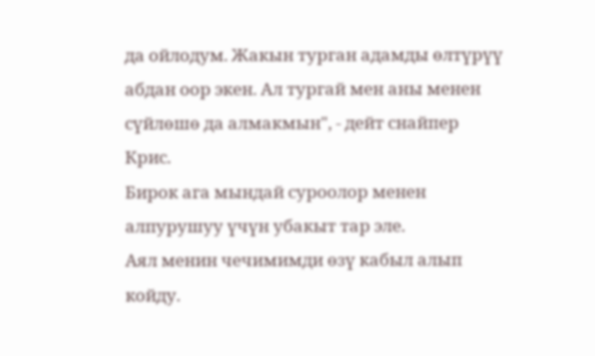да ойлодум. Жакын турган адамды өлтүрүү абдан оор экен. Ал тургай мен аны менен сүйлөшө да алмакмын", - дейт снайпер Крис.
Бирок ага мындай суроолор менен алпурушуу үчүн убакыт тар эле.
Аял менин чечимимди өзү кабыл алып койду.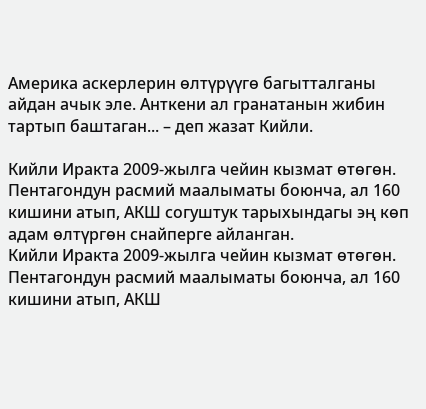Америка аскерлерин өлтүрүүгө багытталганы айдан ачык эле. Анткени ал гранатанын жибин тартып баштаган... – деп жазат Кийли.

Кийли Иракта 2009-жылга чейин кызмат өтөгөн. Пентагондун расмий маалыматы боюнча, ал 160 кишини атып, АКШ согуштук тарыхындагы эң көп адам өлтүргөн снайперге айланган.
Кийли Иракта 2009-жылга чейин кызмат өтөгөн. Пентагондун расмий маалыматы боюнча, ал 160 кишини атып, АКШ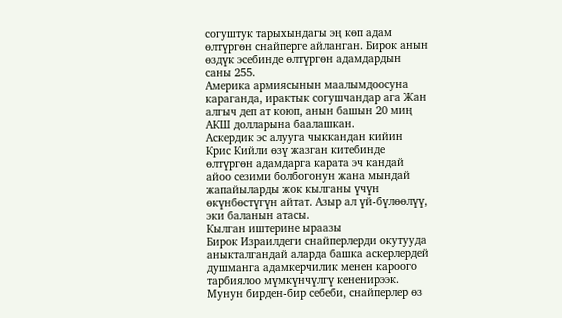согуштук тарыхындагы эң көп адам өлтүргөн снайперге айланган. Бирок анын өздүк эсебинде өлтүргөн адамдардын саны 255.
Америка армиясынын маалымдоосуна караганда, ирактык согушчандар ага Жан алгыч деп ат коюп, анын башын 20 миң АКШ долларына баалашкан.
Аскердик эс алууга чыккандан кийин Крис Кийли өзү жазган китебинде өлтүргөн адамдарга карата эч кандай айоо сезими болбогонун жана мындай жапайыларды жок кылганы үчүн өкүнбөстүгүн айтат. Азыр ал үй-бүлөөлүү, эки баланын атасы.
Кылган иштерине ыраазы
Бирок Израилдеги снайперлерди окутууда аныкталгандай аларда башка аскерлердей душманга адамкерчилик менен кароого тарбиялоо мүмкүнчүлгү кененирээк.
Мунун бирден-бир себеби, снайперлер өз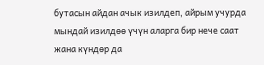бутасын айдан ачык изилдеп, айрым учурда мындай изилдөө үчүн аларга бир нече саат жана күндөр да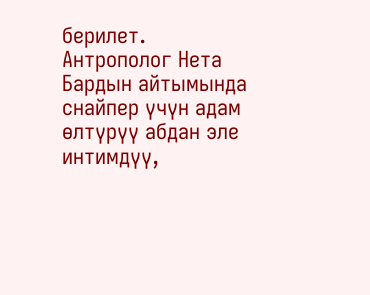берилет.
Антрополог Нета Бардын айтымында снайпер үчүн адам өлтүрүү абдан эле интимдүү,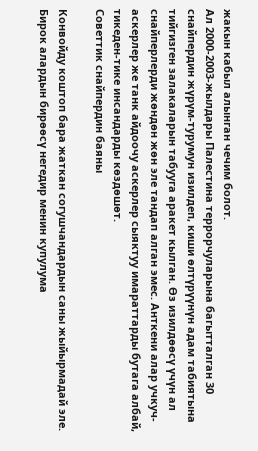жакын кабыл алынган чечим болот.
Ал 2000-2003-жылдары Палестина террорчуларына багытталган 30 снайпердин жүрүм-турумун изилдеп, киши өлтүрүүнүн адам табиятына тийгизген залакаларын табууга аракет кылган. Өз изилдөөсү үчүн ал снайперлерди жөндөн жөн эле тандап алган эмес. Анткени алар учкуч-аскерлер же танк айдоочу аскерлер сыяктуу имараттарды бутага албай, тикеден-тике инсандарды көздөшөт.
Советтик снайпердин баяны

Конвойду коштоп бара жаткан согушчандардын саны жыйырмадай эле. Бирок алардын бирөөсү негедир менин купулума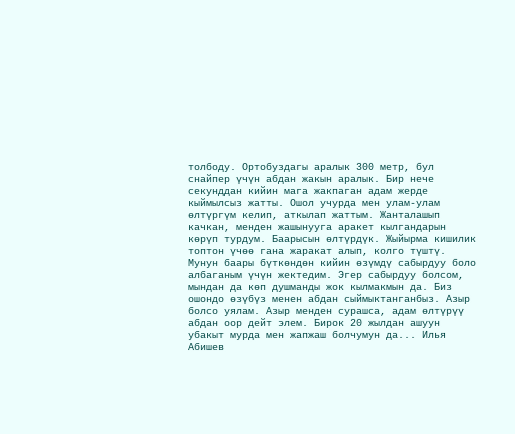толбоду. Ортобуздагы аралык 300 метр, бул снайпер үчүн абдан жакын аралык. Бир нече секунддан кийин мага жакпаган адам жерде кыймылсыз жатты. Ошол учурда мен улам-улам өлтүргүм келип, аткылап жаттым. Жанталашып качкан, менден жашынууга аракет кылгандарын көрүп турдум. Баарысын өлтүрдүк. Жыйырма кишилик топтон үчөө гана жаракат алып, колго түштү. Мунун баары бүткөндөн кийин өзүмдү сабырдуу боло албаганым үчүн жектедим. Эгер сабырдуу болсом, мындан да көп душманды жок кылмакмын да. Биз ошондо өзүбүз менен абдан сыймыктанганбыз. Азыр болсо уялам. Азыр менден сурашса, адам өлтүрүү абдан оор дейт элем. Бирок 20 жылдан ашуун убакыт мурда мен жапжаш болчумун да... Илья Абишев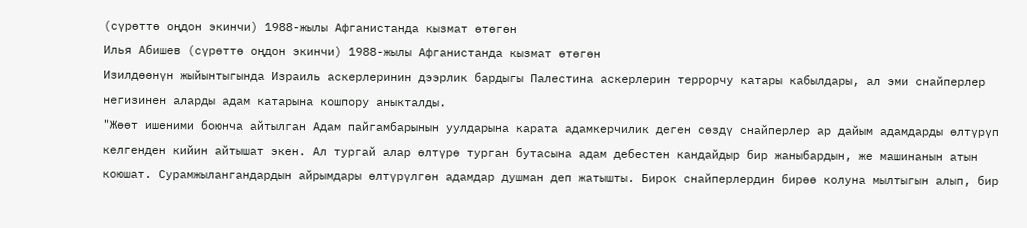(сүрөттө оңдон экинчи) 1988-жылы Афганистанда кызмат өтөгөн
Илья Абишев (сүрөттө оңдон экинчи) 1988-жылы Афганистанда кызмат өтөгөн
Изилдөөнүн жыйынтыгында Израиль аскерлеринин дээрлик бардыгы Палестина аскерлерин террорчу катары кабылдары, ал эми снайперлер негизинен аларды адам катарына кошпору аныкталды.
"Жөөт ишеними боюнча айтылган Адам пайгамбарынын уулдарына карата адамкерчилик деген сөздү снайперлер ар дайым адамдарды өлтүрүп келгенден кийин айтышат экен. Ал тургай алар өлтүрө турган бутасына адам дебестен кандайдыр бир жаныбардын, же машинанын атын коюшат. Сурамжылангандардын айрымдары өлтүрүлгөн адамдар душман деп жатышты. Бирок снайперлердин бирөө колуна мылтыгын алып, бир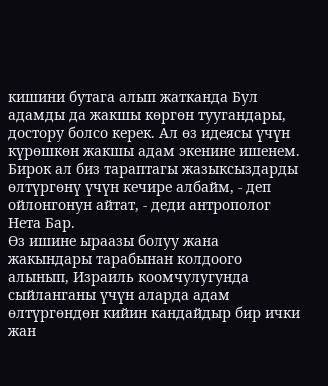кишини бутага алып жатканда Бул адамды да жакшы көргөн туугандары, достору болсо керек. Ал өз идеясы үчүн күрөшкөн жакшы адам экенине ишенем. Бирок ал биз тараптагы жазыксыздарды өлтүргөнү үчүн кечире албайм, - деп ойлонгонун айтат, - деди антрополог Нета Бар.
Өз ишине ыраазы болуу жана жакындары тарабынан колдоого алынып, Израиль коомчулугунда сыйланганы үчүн аларда адам өлтүргөндөн кийин кандайдыр бир ички жан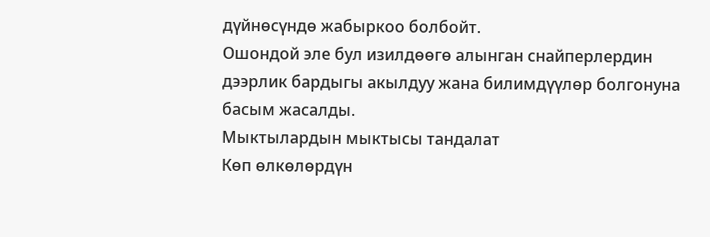дүйнөсүндө жабыркоо болбойт.
Ошондой эле бул изилдөөгө алынган снайперлердин дээрлик бардыгы акылдуу жана билимдүүлөр болгонуна басым жасалды.
Мыктылардын мыктысы тандалат
Көп өлкөлөрдүн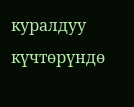куралдуу күчтөрүндө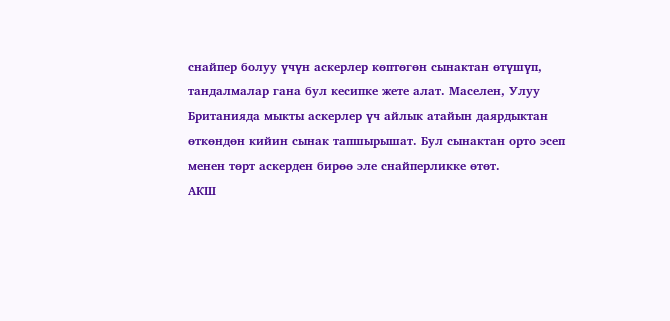снайпер болуу үчүн аскерлер көптөгөн сынактан өтүшүп, тандалмалар гана бул кесипке жете алат. Маселен, Улуу Британияда мыкты аскерлер үч айлык атайын даярдыктан өткөндөн кийин сынак тапшырышат. Бул сынактан орто эсеп менен төрт аскерден бирөө эле снайперликке өтөт.
АКШ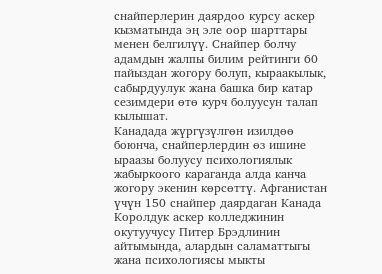снайперлерин даярдоо курсу аскер кызматында эң эле оор шарттары менен белгилүү. Снайпер болчу адамдын жалпы билим рейтинги 60 пайыздан жогору болуп, кыраакылык, сабырдуулук жана башка бир катар сезимдери өтө курч болуусун талап кылышат.
Канадада жүргүзүлгөн изилдөө боюнча, снайперлердин өз ишине ыраазы болуусу психологиялык жабыркоого караганда алда канча жогору экенин көрсөттү. Афганистан үчүн 150 снайпер даярдаган Канада Королдук аскер колледжинин окутуучусу Питер Брэдлинин айтымында, алардын саламаттыгы жана психологиясы мыкты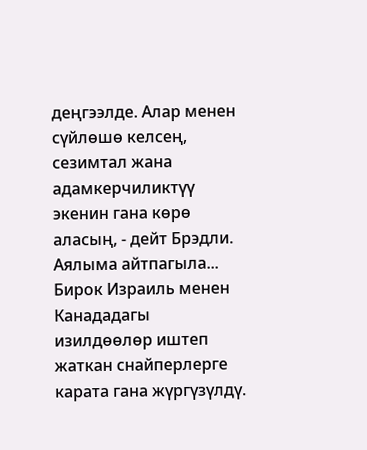деңгээлде. Алар менен сүйлөшө келсең, сезимтал жана адамкерчиликтүү экенин гана көрө аласың, - дейт Брэдли.
Аялыма айтпагыла...
Бирок Израиль менен Канададагы изилдөөлөр иштеп жаткан снайперлерге карата гана жүргүзүлдү.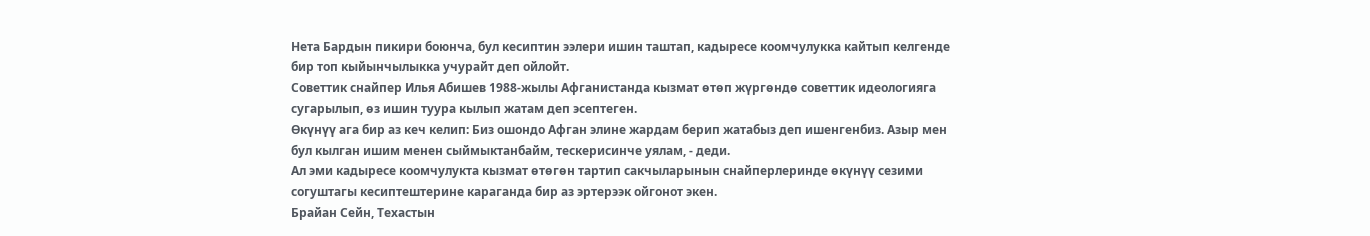Нета Бардын пикири боюнча, бул кесиптин ээлери ишин таштап, кадыресе коомчулукка кайтып келгенде бир топ кыйынчылыкка учурайт деп ойлойт.
Советтик снайпер Илья Абишев 1988-жылы Афганистанда кызмат өтөп жүргөндө советтик идеологияга сугарылып, өз ишин туура кылып жатам деп эсептеген.
Өкүнүү ага бир аз кеч келип: Биз ошондо Афган элине жардам берип жатабыз деп ишенгенбиз. Азыр мен бул кылган ишим менен сыймыктанбайм, тескерисинче уялам, - деди.
Ал эми кадыресе коомчулукта кызмат өтөгөн тартип сакчыларынын снайперлеринде өкүнүү сезими согуштагы кесиптештерине караганда бир аз эртерээк ойгонот экен.
Брайан Сейн, Техастын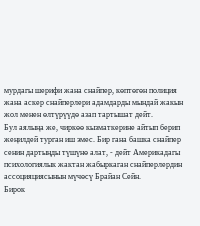мурдагы шерифи жана снайпер, көптөгөн полиция жана аскер снайперлери адамдарды мындай жакын жол менен өлтүрүүдө азап тартышат дейт.
Бул аялыңа же, чиркөө кызматкерине айтып берип жеңилдей турган иш эмес. Бир гана башка снайпер сенин дартыңды түшүнө алат, - дейт Америкадагы психологиялык жактан жабыркаган снайперлердин ассоцияциясынын мүчөсү Брайан Сейн.
Бирок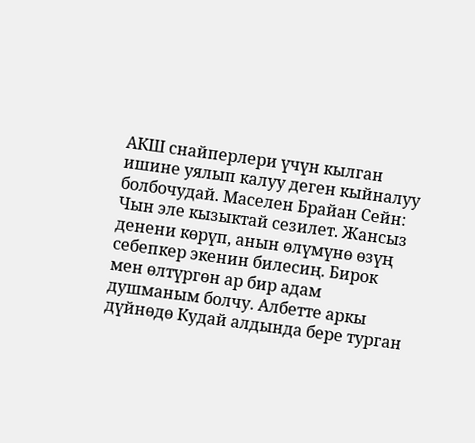АКШ снайперлери үчүн кылган ишине уялып калуу деген кыйналуу болбочудай. Маселен Брайан Сейн: Чын эле кызыктай сезилет. Жансыз денени көрүп, анын өлүмүнө өзүң себепкер экенин билесиң. Бирок мен өлтүргөн ар бир адам душманым болчу. Албетте аркы дүйнөдө Кудай алдында бере турган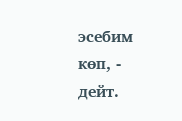эсебим көп, - дейт.